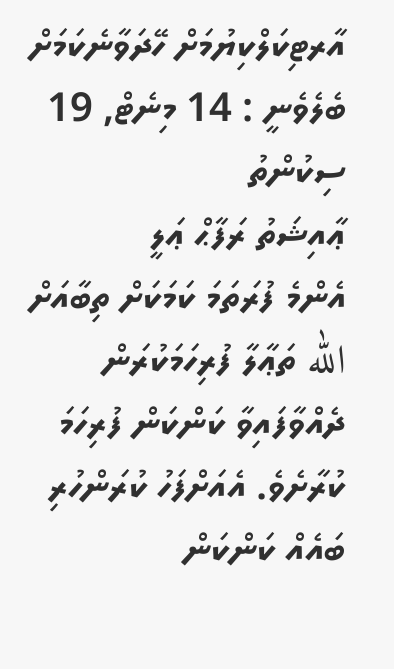އާރޓިކަލްކިޔުމަށް ހޭދަވާނެކަމަށް ބެލެވެނީ : 14 މިނެޓް, 19 ސިކުންތު
ޢާއިޝަތު ރަފާޙް ޢަލީ
އެންމެ ފުރަތަމަ ކަމަކަށް ތިބާއަށް الله ތަޢާލާ ފުރިހަމަކުރަން ދެއްވާފައިވާ ކަންކަން ފުރިހަމަ ކުރާށެވެ. އެއަށްފަހު ކުރަންހުރި ބައެއް ކަންކަން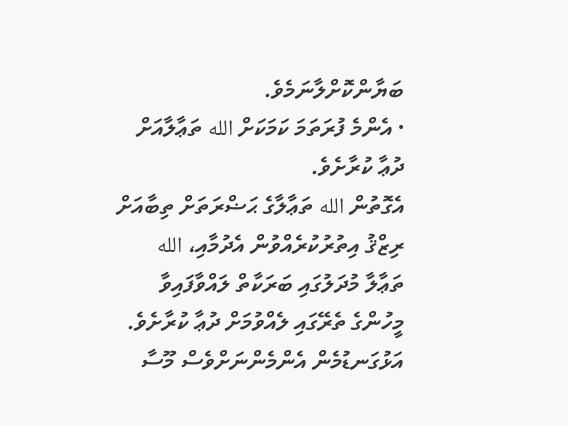ބަޔާންކޮށްލާނަމެވެ.
· އެންމެ ފުރަތަމަ ކަމަކަށް الله ތަޢާލާއަށް ދުޢާ ކުރާށެވެ.
އެގޮތުން الله ތަޢާލާގެ ޙަޟްރަތަށް ތިބާއަށް ރިޒްޤު އިތުރުކުރެއްވުން އެދުމާއި، الله ތަޢާލާ މުދަލުގައި ބަރަކާތް ލައްވާފައިވާ މީހުންގެ ތެރޭގައި ލެއްވުމަށް ދުޢާ ކުރާށެވެ.
އަޅުގަނޑުމެން އެންމެންނަށްވެސް މޫސާ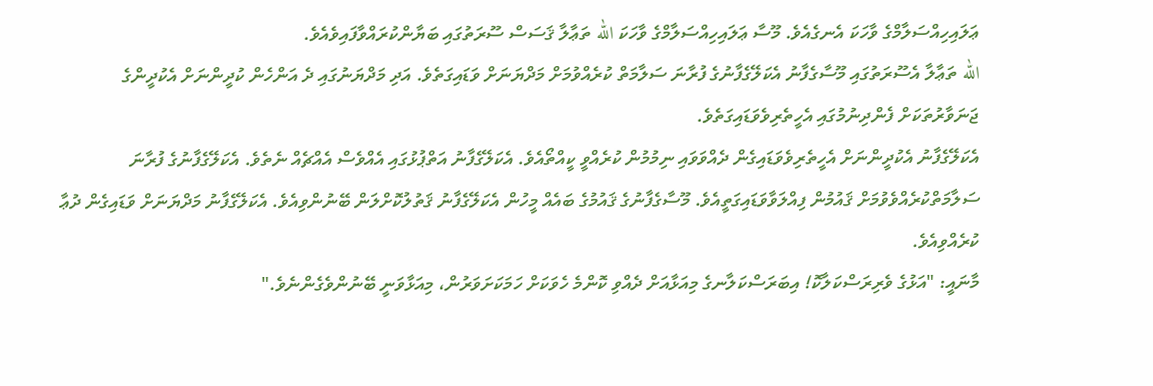ޢަލައިހިއްސަލާމްގެ ވާހަކަ އެނގެއެވެ. މޫސާ ޢަލައިހިއްސަލާމްގެ ވާހަކަ الله ތަޢާލާ ޤަސަސް ސޫރަތުގައި ބަޔާންކުރައްވާފައިވެއެވެ.
الله ތަޢާލާ އެސޫރަތުގައި މޫސާގެފާނު އެކަލޭގެފާނުގެ ފުރާނަ ސަލާމަތް ކުރެއްވުމަށް މަދްޔަނަށް ވަޑައިގަތެވެ. އަދި މަދްޔަނުގައި ދެ އަންހެން ކުދީންނަށް އެކުދީންގެ ޖަނަވާރުތަކަށް ފެންދިނުމުގައި އެހީތެރިވެވަޑައިގަތެވެ.
އެކަލޭގެފާނު އެކުދީންނަށް އެހީތެރިވެވަޑައިގެން ދެއްވަވައި ނިމުމުން ކުރެއްވީ ކީއްތޯއެވެ. އެކަލޭގެފާނު އަތްޕުޅުގައި އެއްވެސް އެއްޗެއް ނެތެވެ. އެކަލޭގެފާނުގެ ފުރާނަ ސަލާމަތްކުރެއްވެވުމަށް ޤައުމުން ފިއްލަވާވަޑައިގަތީއެވެ. މޫސާގެފާނުގެ ޤައުމުގެ ބައެއް މީހުން އެކަލޭގެފާނު ޤަތުލުކޮށްލަން ބޭނުންވިއެވެ. އެކަލޭގެފާނު މަދްޔަނަށް ވަޑައިގެން ދުޢާ ކުރެއްވިއެވެ.
މާނައީ: "އަޅުގެ ވެރިރަސްކަލާކޮ! އިބަރަސްކަލާނގެ މިއަޅާއަށް ދެއްވި ކޮންމެ ހެވަކަށް ހަމަކަށަވަރުން، މިއަޅާވަނީ ބޭނުންވެގެންނެވެ."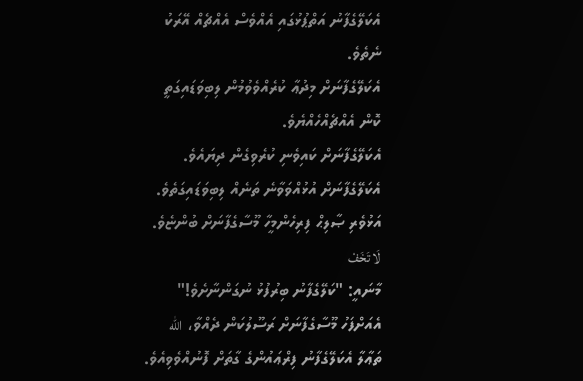އެކަލޭގެފާނު އަތްޕުޅުގައި އެއްވެސް އެއްޗެއް އޭރަކު ނެތެވެ.
އެކަލޭގެފާނަށް މިދުޢާ ކުރެއްވެވުމުން ލިބިވަޑައިގަތީ ކޮން އެއްޗެއްހެއްޔެވެ.
އެކަލޭގެފާނަށް ކައިވެނި ކުރެވިގެން ދިޔައެވެ. އެކަލޭގެފާނަށް އުޅުއްވަވާނެ ތަނެއް ލިބިވަޑައިގަތެވެ.
އަޅުވެރި ޞާލިޙް ފިރިހެންމީހާ މޫސާގެފާނަށް ބުންޏެވެ. لَا تَخَفْ
މާނައީ: "ކަލޭގެފާނު ބިރުފުޅު ނުގަންނާށެވެ!"
އެއަށްފަހު މޫސާގެފާނަށް ރަސޫލުކަން ދެއްވާ، الله ތަޢާލާ އެކަލޭގެފާނު ފިރްޢައުންގެ ގާތަށް ފޮނުއްވެވިއެވެ.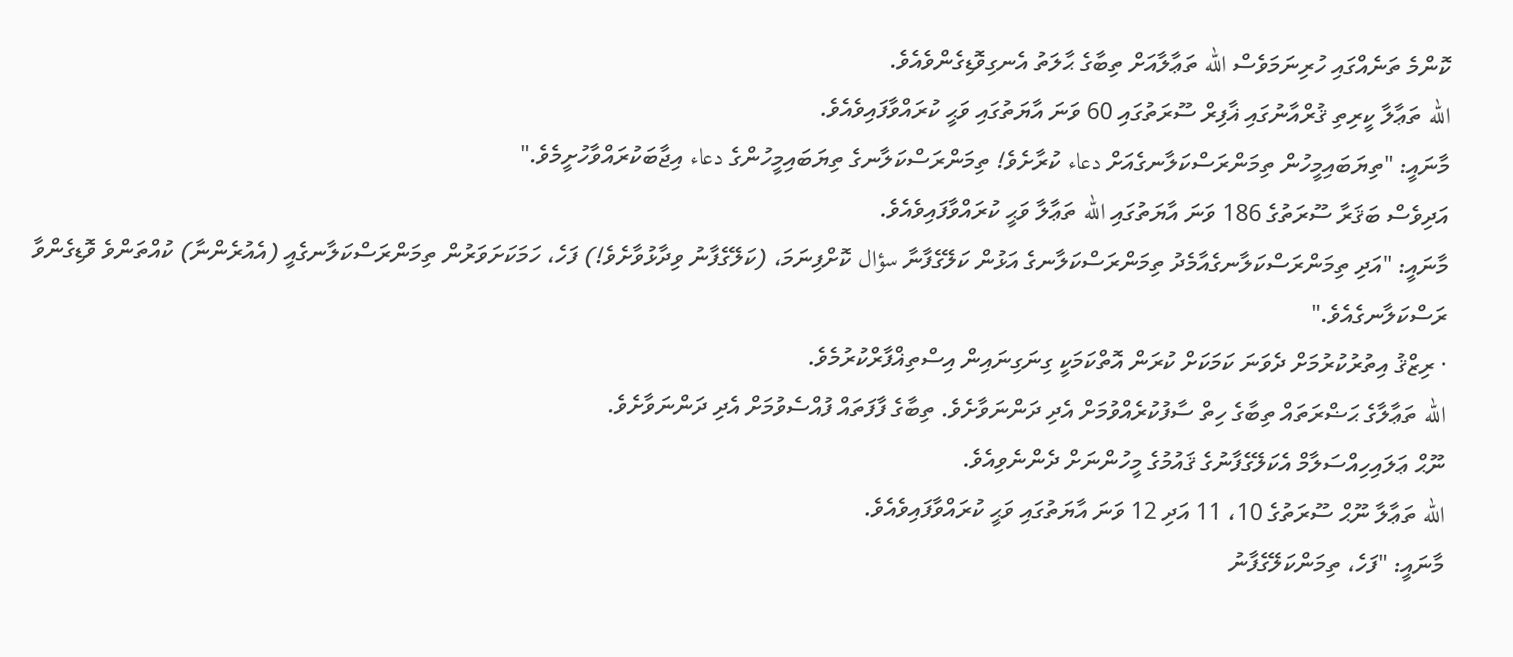ކޮންމެ ތަނެއްގައި ހުރިނަމަވެސް الله ތަޢާލާއަށް ތިބާގެ ޙާލަތު އެނގިވޮޑިގެންވެއެވެ.
الله ތަޢާލާ ކީރިތި ޤުރްއާނުގައި ޣާފިރް ސޫރަތުގައި 60 ވަނަ އާޔަތުގައި ވަޙީ ކުރައްވާފައިވެއެވެ.
މާނައީ: "ތިޔަބައިމީހުން ތިމަންރަސްކަލާނގެއަށް دعاء ކުރާށެވެ! ތިމަންރަސްކަލާނގެ ތިޔަބައިމީހުންގެ دعاء އިޖާބަކުރައްވާހުށީމެވެ."
އަދިވެސް ބަޤަރާ ސޫރަތުގެ 186 ވަނަ އާޔަތުގައި الله ތަޢާލާ ވަޙީ ކުރައްވާފައިވެއެވެ.
މާނައީ: "އަދި ތިމަންރަސްކަލާނގެއާމެދު ތިމަންރަސްކަލާނގެ އަޅުން ކަލޭގެފާނާ سؤال ކޮށްފިނަމަ، (ކަލޭގެފާނު ވިދާޅުވާށެވެ!) ފަހެ، ހަމަކަށަވަރުން ތިމަންރަސްކަލާނގެއީ (އެއުރެންނާ) ކުއްތަންވެ ވޮޑިގެންވާ ރަސްކަލާނގެއެވެ."
· ރިޒްޤު އިތުރުކުރުމަށް ދެވަނަ ކަމަކަށް ކުރަން އޮތްކަމަކީ ގިނަގިނައިން އިސްތިޣްފާރްކުރުމެވެ.
الله ތަޢާލާގެ ޙަޟްރަތައް ތިބާގެ ހިތް ސާފުކުރެއްވުމަށް އެދި ދަންނަވާށެވެ. ތިބާގެ ފާފަތައް ފުއްސެވުމަށް އެދި ދަންނަވާށެވެ.
ނޫޙް ޢަލައިހިއްސަލާމް އެކަލޭގެފާނުގެ ޤައުމުގެ މީހުންނަށް ދެންނެވިއެވެ.
الله ތަޢާލާ ނޫޙް ސޫރަތުގެ 10، 11 އަދި 12 ވަނަ އާޔަތުގައި ވަޙީ ކުރައްވާފައިވެއެވެ.
މާނައީ: "ފަހެ، ތިމަންކަލޭގެފާނު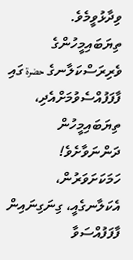ވިދާޅުވީމެވެ. ތިޔަބައިމީހުންގެ ވެރިރަސްކަލާނގެ حضرة ގައި ފާފަފުއްސެވުމަށްއެދި، ތިޔަބައިމީހުން ދަންނަވާށެވެ! ހަމަކަށަވަރުން، އެކަލާނގެއީ، ގިނަގިނައިން ފާފަފުއްސަވާ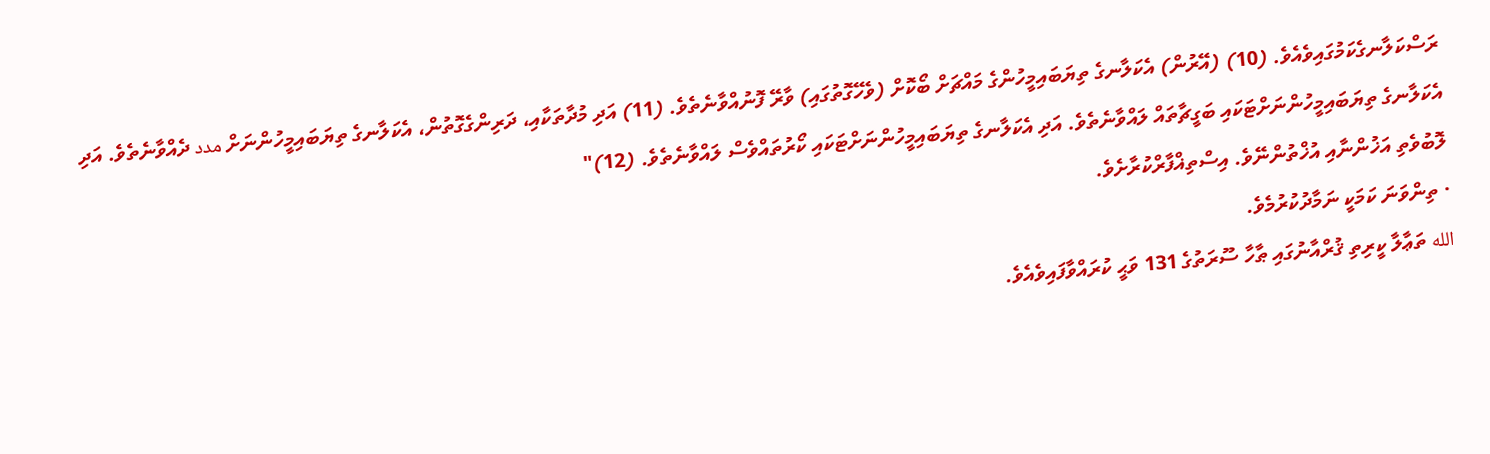ރަސްކަލާނގެކަމުގައިވެއެވެ. (10) (އޭރުން) އެކަލާނގެ ތިޔަބައިމީހުންގެ މައްޗަށް ބޯކޮށް (ވެހޭގޮތުގައި) ވާރޭ ފޮނުއްވާނެތެވެ. (11) އަދި މުދާތަކާއި، ދަރިންގެގޮތުން، އެކަލާނގެ ތިޔަބައިމީހުންނަށް مدد ދެއްވާނެތެވެ. އަދި އެކަލާނގެ ތިޔަބައިމީހުންނަށްޓަކައި ބަގީޗާތައް ލައްވާނެތެވެ. އަދި އެކަލާނގެ ތިޔަބައިމީހުންނަށްޓަކައި ކޯރުތައްވެސް ލައްވާނެތެވެ. (12)"
ލޮބުވެތި އަޚުންނާއި އުޚްތުންނޭވެ. އިސްތިޣްފާރްކުރާށެވެ.
· ތިންވަނަ ކަމަކީ ނަމާދުކުރުމެވެ.
الله ތަޢާލާ ކީރިތި ޤުރްއާނުގައި ޠާހާ ސޫރަތުގެ 131 ވަޙީ ކުރައްވާފައިވެއެވެ.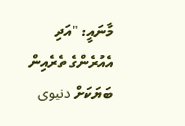މާނައީ: "އަދި އެއުރެންގެ ތެރެއިން ބަޔަކަށް دنيوى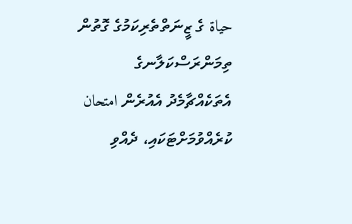حياة ގެ ޒީނަތްތެރިކަމުގެ ގޮތުން ތިމަންރަސްކަލާނގެ އެތަކެއްޗާމެދު އެއުރެން امتحان ކުރެއްވުމަށްޓަކައި، ދެއްވި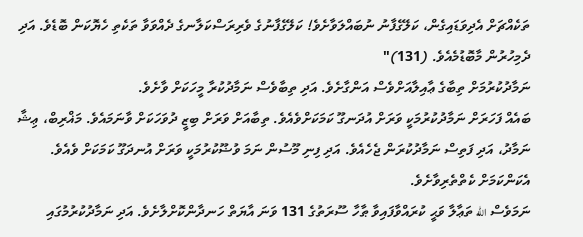ތަކެއްޗަށް އެދިވަޑައިގެން، ކަލޭގެފާނު ނުބައްލަވާށެވެ! ކަލޭގެފާނުގެ ވެރިރަސްކަލާނގެ ދެއްވަވާ ތަކެތި ހެޔޮކަން ބޮޑެވެ. އަދި ދެމިހުރުން މާބޮޑުމެއެވެ. (131)"
ނަމާދުކުރުމަށް ތިބާގެ ޢާއިލާއަށްވެސް އަންގާށެވެ. އަދި ތިބާވެސް ނަމާދުކުރާ މީހަކަށް ވާށެވެ.
ބައެއް ފަހަރަށް ނަމާދުކުރުމަކީ ވަރަށް އުދަނގޫ ކަމަކަށްވެއެވެ. ތިބާއަށް ވަރަށް ބިޒީ ދުވަހަކަށް ވާނަމައެވެ. މަޣްރިބް، ޢިޝާ ނަމާދު، އަދި ފަތިސް ނަމާދުކުރަން ޖެހެއެވެ. އަދި ފިނި މޫސުން ނަމަ ވުޟޫކުރުމަކީ ވަރަށް އުނދަގޫ ކަމަކަށް ވެއެވެ. އެކަންކަމަށް ކެތްތެރިވާށެވެ.
ނަމަވެސް الله ތަޢާލާ ވަޙީ ކުރައްވާފައިވާ ޠާހާ ސޫރަތުގެ 131 ވަނަ އާޔަތް ހަނދާންކޮށްލާށެވެ. އަދި ނަމާދުކުރުމުގައި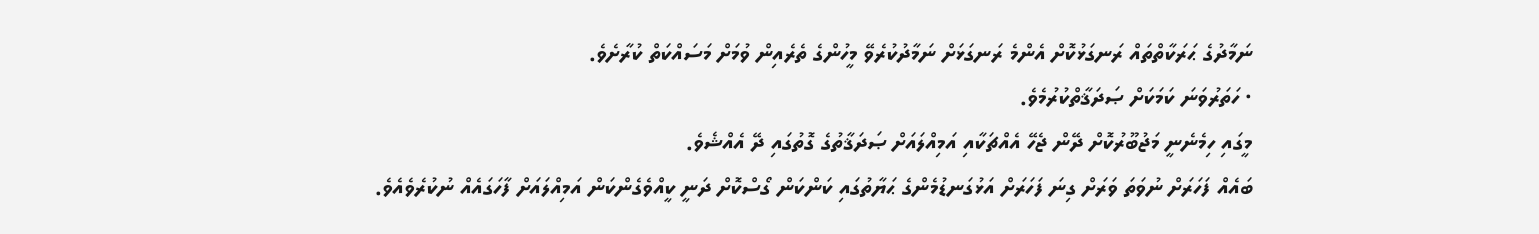ނަމާދުގެ ޙަރަކާތްތައް ރަނގަޅުކޮށް އެންމެ ރަނގަޅަށް ނަމާދުކުރެވޭ މީހުންގެ ތެރެއިން ވުމަށް މަސައްކަތް ކުރާށެވެ.
· ހަތަރުވަނަ ކަމަކަށް ޞަދަޤާތްކުރުމެވެ.
މީގައި ހިމެނެނީ މަޖުބޫރުކޮށް ދޭން ޖެހޭ އެއްޗަކާއި އަމިއްލައަށް ޞަދަޤާތުގެ ގޮތުގައި ދޭ އެއްޝެވެ.
ބައެއް ފަހަރަށް ނުވަތަ ވަރަށް ގިނަ ފަހަރަށް އަޅުގަނޑުމެންގެ ޙަޔާތުގައި ކަންކަން ގޯސްކޮށް ދަނީ ކީއްވެގެންކަން އަމިއްލައަށް ފާހަގައެއް ނުކުރެވެއެވެ.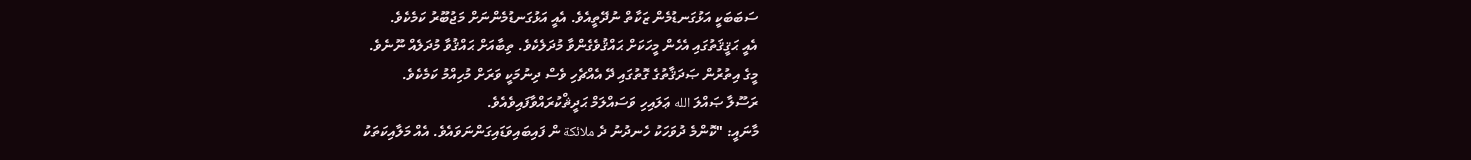ސަބަބަކީ އަޅުގަނޑުމެން ޒަކާތް ނުދޭތީއެވެ. އެއީ އަޅުގަނޑުމެންނަށް މަޖުބޫރު ކަމެކެވެ.
އެއީ ޙަޤީޤަތުގައި އެހެން މީހަކަށް ޙައްޤުވެގެންވާ މުދަލެކެވެ. ތިބާއަށް ޙައްޤުވާ މުދަލެއް ނޫނެވެ.
މީގެ އިތުރުން ޞަދަޤާތުގެ ގޮތުގައި ދޭ އެއްޗެހި ވެސް ދިނުމަކީ ވަރަށް މުހިއްމު ކަމެކެވެ.
ރަސޫލާ ޞައްލަ الله ޢަލައިހި ވަސައްލަމް ޙަދީޘްކުރައްވާފައިވެއެވެ.
މާނައީ: "ކޮންމެ ދުވަހަކު ހެނދުނު ދެ ملائكة ން ފައިބައިވަޑައިގަންނަވައެވެ. އެއް މަލާއިކަތަކު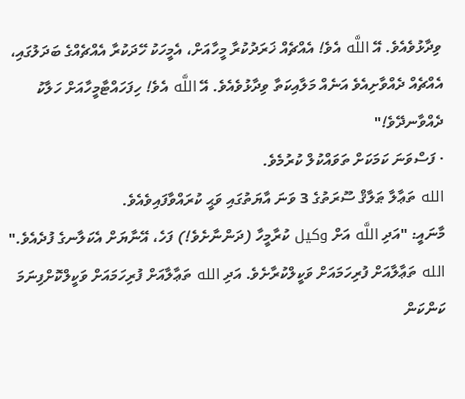ވިދާޅުވެއެވެ. އޭ اللَّه އެވެ! އެއްޗެއް ޚަރަދުކުރާ މީހާއަށް، އެމީހަކު ހޭދަކުރާ އެއްޗެއްގެ ބަދަލުގައި، އެއްޗެއް ދެއްވާށިއެވެ އަނެއް މަލާއިކަތާ ވިދާޅުވެއެވެ. އޭ اللَّه އެވެ! ހިފަހައްޓާމީހާއަށް ހަލާކު ދެއްވާނދޭވެ!"
· ފަސްވަނަ ކަމަކަށް ތަވައްކުލް ކުރުމެވެ.
الله ތަޢާލާ ޠަލާޤް ސޫރަތުގެ 3 ވަނަ އާޔަތުގައި ވަޙީ ކުރައްވާފައިވެއެވެ.
މާނައީ: "އަދި اللَّه އަށް وكيل ކުރާމީހާ (ދަންނާށެވެ!) ފަހެ، އޭނާޔަށް އެކަލާނގެ ފުދެއެވެ."
الله ތަޢާލާއަށް ފުރިހަމައަށް ވަކީލްކުރާށެވެ. އަދި الله ތަޢާލާއަށް ފުރިހަމައަށް ވަކީލްކޮށްފިނަމަ ކަންކަން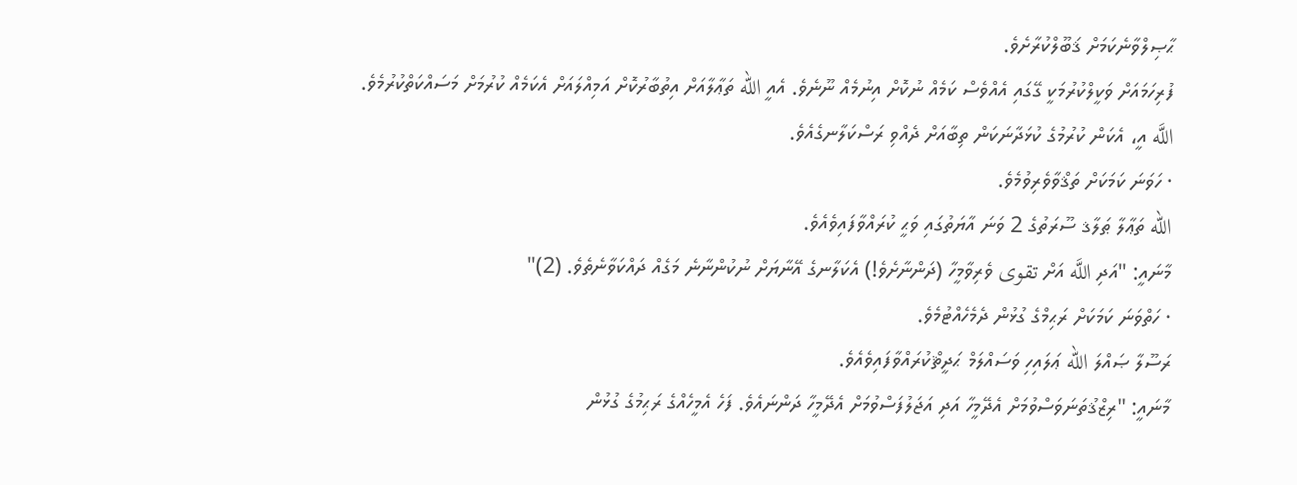ޙާޞިލްވާނެކަމަށް ޤަބޫލްކުރާށެވެ.
ފުރިހަމައަށް ވަކީލްކުރުމަކީ ގޭގައި އެއްވެސް ކަމެއް ނުކޮށް އިނުމެއް ނޫނެވެ. އެއީ الله ތަޢާލާއަށް އިތުބާރުކޮށް އަމިއްލައަށް އެކަމެއް ކުރުމަށް މަސައްކަތްކުރުމެވެ.
اللَّه އީ، އެކަން ކުރުމުގެ ކުޅަދާނަކަން ތިބާއަށް ދެއްވި ރަސްކަލާނގެއެވެ.
· ހަވަނަ ކަމަކަށް ތަޤްވާވެރިވުމެވެ.
الله ތަޢާލާ ޠަލާޤ ސޫރަތުގެ 2 ވަނަ އާޔަތުގައި ވަޙީ ކުރައްވާފައިވެއެވެ.
މާނައީ: "އަދި اللَّه އަށް تقوى ވެރިވާމީހާ (ދަންނާށެވެ!) އެކަލާނގެ އޭނާޔަށް ނުކުންނާނެ މަގެއް ދައްކަވާނެތެވެ. (2)"
· ހަތްވަނަ ކަމަކަށް ރަޙިމްގެ ގުޅުން ދެމެހެއްޓުމެވެ.
ރަސޫލާ ޞައްލަ الله ޢަލައިހި ވަސައްލަމް ޙަދީޘްކުރައްވާފައިވެއެވެ.
މާނައީ: "ރިޒްޤުތަނަވަސްވުމަށް އެދޭމީހާ އަދި އަޖަލުފަސްވުމަށް އެދޭމީހާ ދަންނައެވެ. ފަހެ އެމީހެއްގެ ރަޙިމުގެ ގުޅުން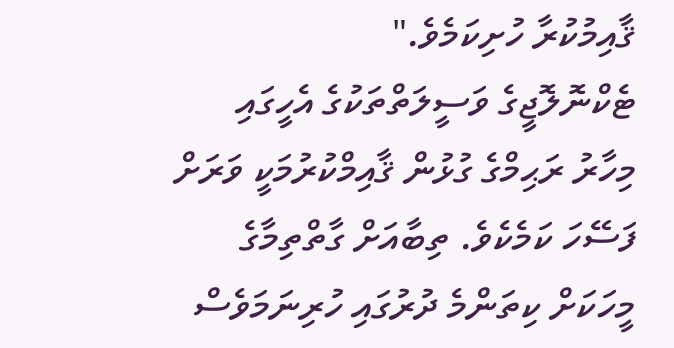ޤާއިމުކުރާ ހުށިކަމެވެ."
ޓެކްނޮލޮޖީގެ ވަސީލަތްތަކުގެ އެހީގައި މިހާރު ރަޙިމްގެ ގުޅުން ޤާއިމްކުރުމަކީ ވަރަށް ފަސޭހަ ކަމެކެވެ. ތިބާއަށް ގާތްތިމާގެ މީހަކަށް ކިތަންމެ ދުރުގައި ހުރިނަމަވެސް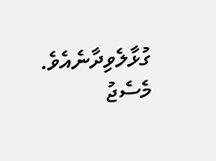ގުޅާލެވިދާނެއެވެ. މެސެޖު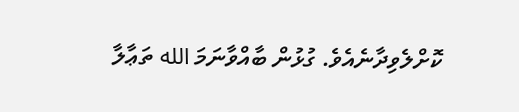ކޮށްލެވިދާނެއެވެ. ގުޅުން ބާއްވާނަމަ الله ތަޢާލާ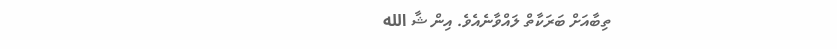ތިބާއަށް ބަރަކާތް ލައްވާނެއެވެ. އިން ޝާ الله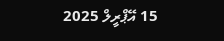15 އޭޕްރީލް 2025